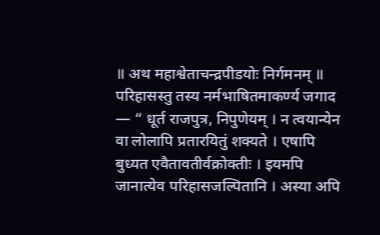॥ अथ महाश्वेताचन्द्रपीडयोः निर्गमनम् ॥
परिहासस्तु तस्य नर्मभाषितमाकर्ण्य जगाद — “ धूर्त राजपुत्र, निपुणेयम् । न त्वयान्येन वा लोलापि प्रतारयितुं शक्यते । एषापि बुध्यत एवैतावतीर्वक्रोक्तीः । इयमपि जानात्येव परिहासजल्पितानि । अस्या अपि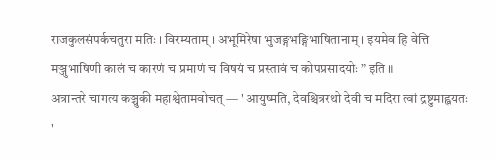राजकुलसंपर्कचतुरा मतिः । विरम्यताम् । अभूमिरेषा भुजङ्गभङ्गिभाषितानाम् । इयमेव हि वेत्ति मञ्जुभाषिणी कालं च कारणं च प्रमाणं च विषयं च प्रस्तावं च कोपप्रसादयोः ” इति ॥
अत्रान्तरे चागत्य कञ्चुकी महाश्वेतामवोचत् — ' आयुष्मति, देवश्चित्ररथो देवी च मदिरा त्वां द्रष्टुमाह्वयतः '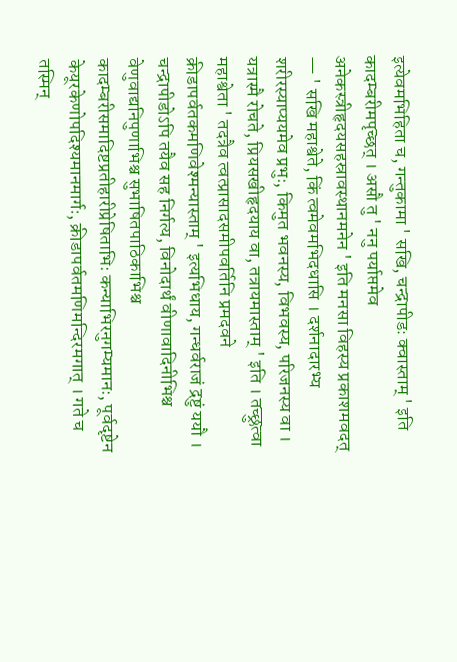इत्येवमभिहिता च, गन्तुकामा ' सखि, चन्द्रापीडः क्वास्ताम् ' इति कादम्बरीमपृच्छत् । असौ तु ' ननु पर्याप्तमेव अनेकस्त्रीहृदयसहस्रावस्थानमनेन ' इति मनसा विहस्य प्रकाशमवदत् — ' सखि महाश्वेते, किं त्वमेवमभिदधासि । दर्शनादारभ्य शरीरस्याप्ययमेव प्रभुः, किमुत भवनस्य, विभवस्य, परिजनस्य वा । यत्रास्मै रोचते, प्रियसखीहृदयाय वा, तत्रायमास्ताम् ' इति । तच्छ्रुत्वा महाश्वेता ' तदत्रैव त्वत्प्रासादसमीपवर्तिनि प्रमदवने क्रीडापर्वतकमणिवेश्मन्यास्ताम् ' इत्यभिधाय, गन्धर्वराजं द्रष्टुं ययौ ।
चन्द्रापीडोऽपि तयैव सह निर्गत्य, विनोदार्थं वीणावादिनीभिश्च वेणुवाद्यनिपुणाभिश्च सुभाषितपाठिकाभिश्च कादम्बरीसमादिष्टप्रतीहारीप्रेषिताभिः कन्याभिरनुगम्यमानः, पूर्वदृष्टेन केयूरकेणोपदिश्यमानमार्गः, क्रीडापर्वतमणिमन्दिरमगात् । गते च तस्मिन्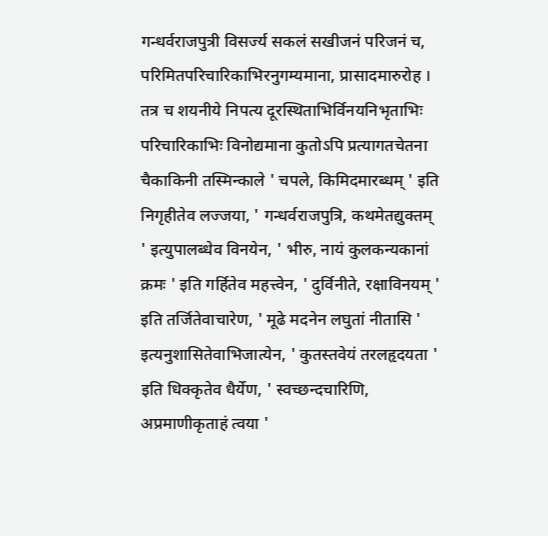गन्धर्वराजपुत्री विसर्ज्य सकलं सखीजनं परिजनं च, परिमितपरिचारिकाभिरनुगम्यमाना, प्रासादमारुरोह । तत्र च शयनीये निपत्य दूरस्थिताभिर्विनयनिभृताभिः परिचारिकाभिः विनोद्यमाना कुतोऽपि प्रत्यागतचेतना चैकाकिनी तस्मिन्काले ' चपले, किमिदमारब्धम् ' इति निगृहीतेव लज्जया, ' गन्धर्वराजपुत्रि, कथमेतद्युक्तम् ' इत्युपालब्धेव विनयेन, ' भीरु, नायं कुलकन्यकानां क्रमः ' इति गर्हितेव महत्त्वेन, ' दुर्विनीते, रक्षाविनयम् ' इति तर्जितेवाचारेण, ' मूढे मदनेन लघुतां नीतासि ' इत्यनुशासितेवाभिजात्येन, ' कुतस्तवेयं तरलहृदयता ' इति धिक्कृतेव धैर्येण, ' स्वच्छन्दचारिणि, अप्रमाणीकृताहं त्वया '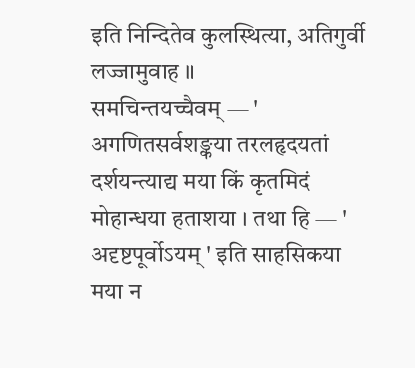इति निन्दितेव कुलस्थित्या, अतिगुर्वी लज्जामुवाह ॥
समचिन्तयच्चैवम् — ' अगणितसर्वशङ्कया तरलहृदयतां दर्शयन्त्याद्य मया किं कृतमिदं मोहान्धया हताशया । तथा हि — ' अदृष्टपूर्वोऽयम् ' इति साहसिकया मया न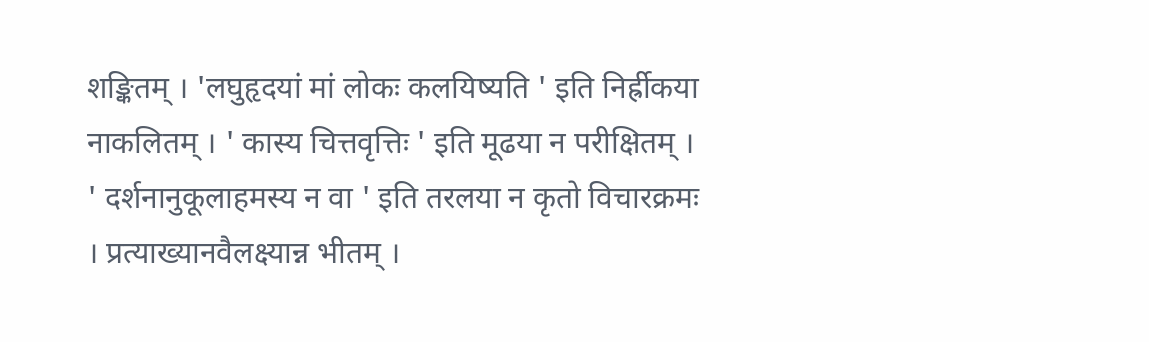शङ्कितम् । 'लघुहृदयां मां लोकः कलयिष्यति ' इति निर्ह्रीकया नाकलितम् । ' कास्य चित्तवृत्तिः ' इति मूढया न परीक्षितम् । ' दर्शनानुकूलाहमस्य न वा ' इति तरलया न कृतो विचारक्रमः । प्रत्याख्यानवैलक्ष्यान्न भीतम् ।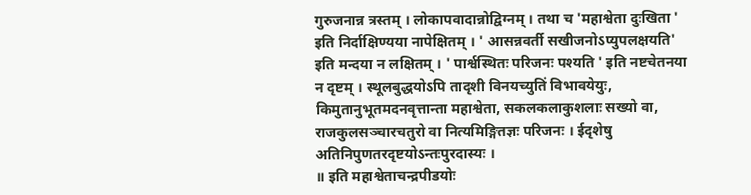गुरुजनान्न त्रस्तम् । लोकापवादान्नोद्विग्नम् । तथा च 'महाश्वेता दुःखिता ' इति निर्दाक्षिण्यया नापेक्षितम् । ' आसन्नवर्ती सखीजनोऽप्युपलक्षयति' इति मन्दया न लक्षितम् । ' पार्श्वस्थितः परिजनः पश्यति ' इति नष्टचेतनया न दृष्टम् । स्थूलबुद्धयोऽपि तादृशी विनयच्युतिं विभावयेयुः, किमुतानुभूतमदनवृत्तान्ता महाश्वेता, सकलकलाकुशलाः सख्यो वा, राजकुलसञ्चारचतुरो वा नित्यमिङ्गितज्ञः परिजनः । ईदृशेषु अतिनिपुणतरदृष्टयोऽन्तःपुरदास्यः ।
॥ इति महाश्वेताचन्द्रपीडयोः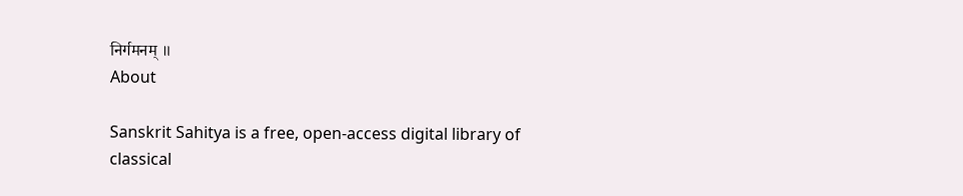निर्गमनम् ॥
About

Sanskrit Sahitya is a free, open-access digital library of classical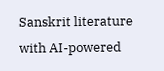Sanskrit literature with AI-powered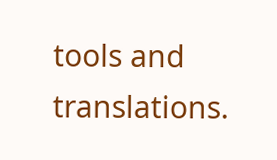tools and translations.